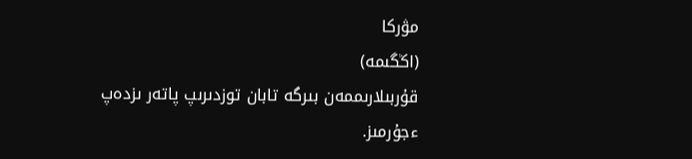مۋركا
(اڭگىمە)
قۇربىلارىممەن بىرگە تابان توزدىرىپ پاتەر ىزدەپ ءجۇرمىز.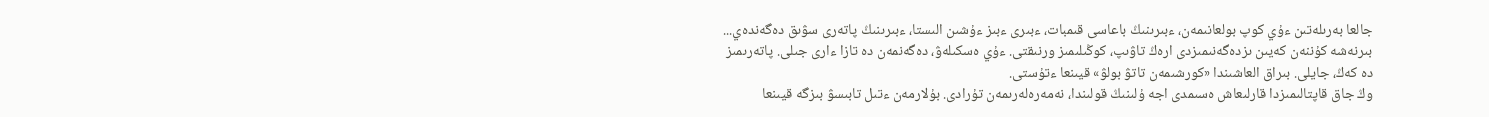جالعا بەرىلەتىن ءۇي كوپ بولعانىمەن، ءبىرىنىڭ باعاسى قىمبات، ءبىرى ءبىز ءۇشىن الىستا، ءبىرىنىڭ پاتەرى سۋىق دەگەندەي... بىرنەشە كۇننەن كەيىن ىزدەگەنىمىزدى ارەڭ تاۋىپ، كوڭىلىمىز ورنىقتى. ءۇي ەسكىلەۋ، دەگەنمەن دە تازا ءارى جىلى. پاتەرىمىز دە كەڭ، جايلى. بىراق العاشىندا «كورشىمەن تاتۋ بولۋ» قيىنعا ءتۇستى.
وڭ جاق قاپتالىمىزدا قارلىعاش ەسىمدى اجە ۇلىنىڭ قولىندا، نەمەرەلەرىمەن تۇرادى. بۇلارمەن ءتىل تابىسۋ بىزگە قيىنعا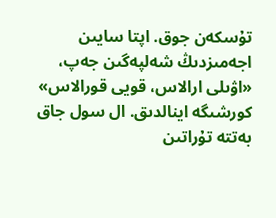تۇسكەن جوق. اپتا سايىن اجەمىزدىڭ شەلپەگىن جەپ، «اۋىلى ارالاس، قويى قورالاس» كورشىگە اينالدىق. ال سول جاق بەتتە تۇراتىن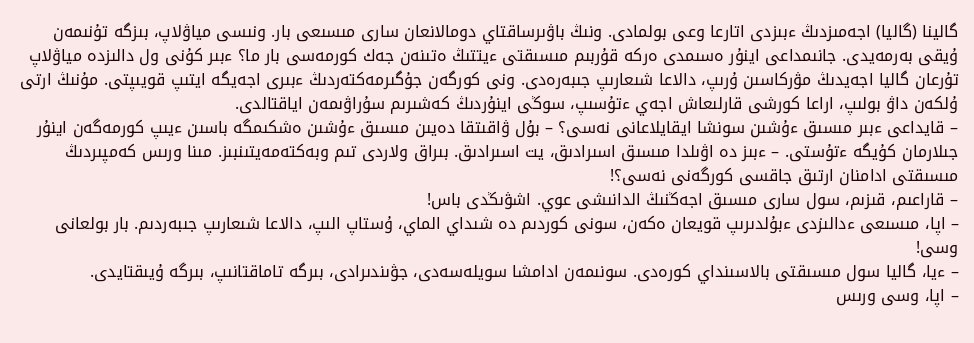گالينا (گاليا) اجەمىزدىڭ ءبىزدى اتارعا وعى بولمادى. ونىڭ باۋىرساقتاي دومالانعان سارى مىسىعى بار. ونىسى مياۋلاپ، بىزگە تۇنىمەن ۇيقى بەرمەيدى. جانىمداعى اينۇر ەسىمدى ەركە قۇربىم مىسىقتى ءيتتىڭ ەتىنەن جەك كورمەسى بار ما؟ ءبىر كۇنى ول دالىزدە مياۋلاپ تۇرعان گاليا اجەيدىڭ مۋركاسىن ۇرىپ، دالاعا شىعارىپ جىبەرەدى. ونى كورگەن جۇگىرمەكتەردىڭ ءبىرى اجەيگە ايتىپ قويىپتى. مۇنىڭ ارتى ۇلكەن داۋ بولىپ، اراعا كورشى قارلىعاش اجەي ءتۇسىپ، سوڭى اينۇردىڭ كەشىرىم سۇراۋىمەن اياقتالدى.
– قايداعى ءبىر مىسىق ءۇشىن سونشا ايقايلاعانى نەسى؟ – بۇل ۋاقىتقا دەيىن مىسىق ءۇشىن ەشكىمگە باسىن ءيىپ كورمەگەن اينۇر جىلارمان كۇيگە ءتۇستى. – ءبىز دە اۋىلدا مىسىق اسىرادىق، يت اسىرادىق. بىراق ولاردى تىم وبەكتەمەيتىنبىز. مىنا ورىس كەمپىردىڭ مىسىقتى ادامنان ارتىق جاقسى كورگەنى نەسى؟!
– قاراعىم، قىزىم، سول سارى مىسىق اجەڭنىڭ الدانىشى عوي. اشۋىڭدى باس!
– اپا، مىسىعى ءدالىزدى ءبۇلدىرىپ قويعان ەكەن، سونى كوردىم دە شىداي الماي، ۇستاپ الىپ، دالاعا شىعارىپ جىبەردىم. بار بولعانى وسى!
– ءيا، گاليا سول مىسىقتى بالاسىنداي كورەدى. سونىمەن ادامشا سويلەسەدى، جۋىندىرادى، بىرگە تاماقتانىپ، بىرگە ۇيىقتايدى.
– اپا، وسى ورىس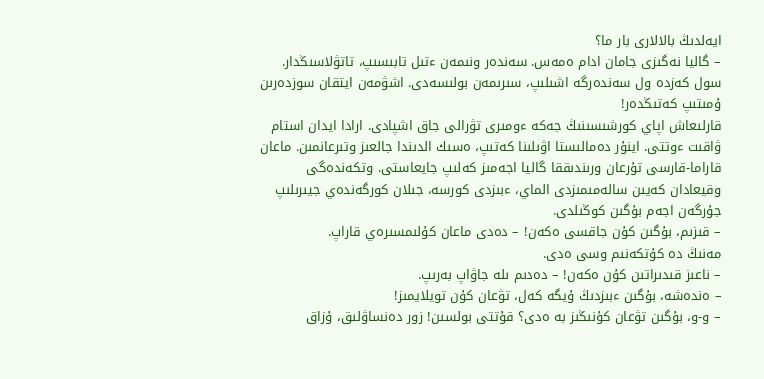ايەلدىڭ بالالارى بار ما؟
– گاليا نەگىزى جامان ادام ەمەس. سەندەر ونىمەن ءتىل تابىسىپ، تاتۋلاسىڭدار. سول كەزدە ول سەندەرگە اشىلىپ، سىرىمەن بولىسەدى. اشۋمەن ايتقان سوزدەرىن ۇمىتىپ كەتىڭدەر!
قارلىعاش اپاي كورشىسىنىڭ جەكە ءومىرى تۋرالى جاق اشپادى. ارادا ايدان استام ۋاقىت ءوتتى. اينۇر دەمالىستا اۋىلىنا كەتىپ، ەسىك الدىندا جالعىز وتىرعانمىن. ماعان قاراما-قارسى تۇرعان ورىندىققا گاليا اجەمىز كەلىپ جايعاستى. وتكەندەگى وقيعادان كەيىن سالەمىمىزدى الماي، ءبىزدى كورسە، جىلان كورگەندەي جيىرىلىپ جۇرگەن اجەم بۇگىن كوڭىلدى.
– قىزىم، بۇگىن كۇن جاقسى ەكەن! – دەدى ماعان كۇلىمسىرەي قاراپ.
مەنىڭ دە كۇتكەنىم وسى ەدى.
– ناعىز قىدىراتىن كۇن ەكەن! – دەدىم ىلە جاۋاپ بەرىپ.
– ەندەشە، بۇگىن ءبىزدىڭ ۇيگە كەل، تۋعان كۇن تويلايمىز!
– و-و، بۇگىن تۋعان كۇنىڭىز بە ەدى؟ قۇتتى بولسىن! زور دەنساۋلىق، ۇزاق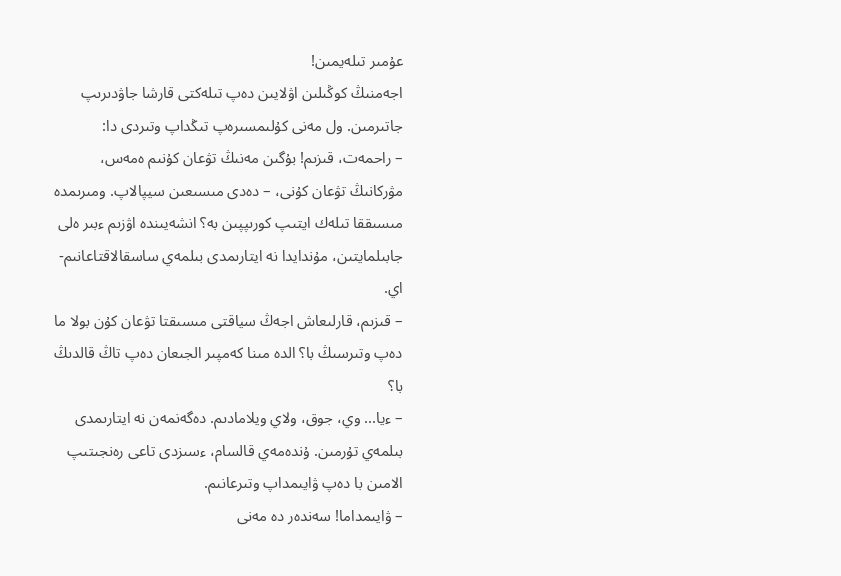عۇمىر تىلەيمىن!
اجەمنىڭ كوڭىلىن اۋلايىن دەپ تىلەكتى قارشا جاۋدىرىپ جاتىرمىن. ول مەنى كۇلىمسىرەپ تىڭداپ وتىردى دا:
– راحمەت، قىزىم! بۇگىن مەنىڭ تۋعان كۇنىم ەمەس، مۋركانىڭ تۋعان كۇنى، – دەدى مىسىعىن سيپالاپ. ومىرىمدە مىسىققا تىلەك ايتىپ كورىپپىن بە؟ انشەيىندە اۋزىم ءبىر ەلى جابىلمايتىن، مۇندايدا نە ايتارىمدى بىلمەي ساسقالاقتاعانىم-اي.
– قىزىم، قارلىعاش اجەڭ سياقتى مىسىقتا تۋعان كۇن بولا ما دەپ وتىرسىڭ با؟ الدە مىنا كەمپىر الجىعان دەپ تاڭ قالدىڭ با؟
– ءيا... وي، جوق، ولاي ويلامادىم. دەگەنمەن نە ايتارىمدى بىلمەي تۇرمىن. ۇندەمەي قالسام، ءسىزدى تاعى رەنجىتىپ الامىن با دەپ ۋايىمداپ وتىرعانىم.
– ۋايىمداما! سەندەر دە مەنى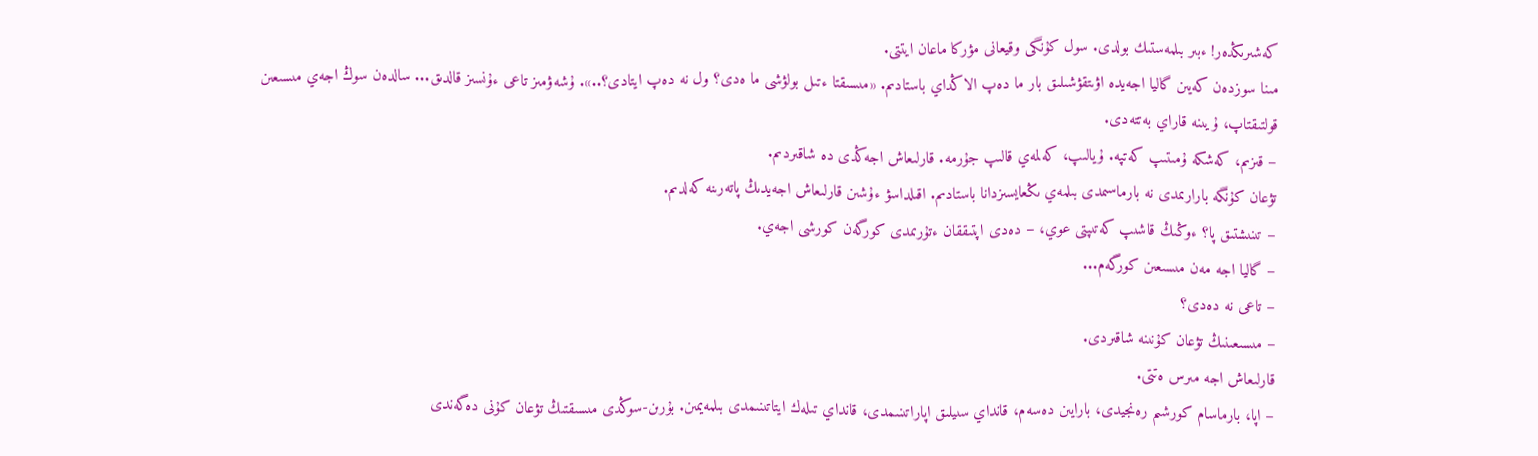كەشىرىڭدەر! ءبىر بىلمەستىك بولدى. سول كۇنگى وقيعانى مۋركا ماعان ايتتى.
مىنا سوزدەن كەيىن گاليا اجەيدە اۋىتقۋشىلىق بار ما دەپ الاڭداي باستادىم. «مىسىقتا ءتىل بولۋشى ما ەدى؟ ول نە دەپ ايتادى؟..». ۇشەۋمىز تاعى ءۇنسىز قالدىق... سالدەن سوڭ اجەي مىسىعىن قولتىقتاپ، ۇيىنە قاراي بەتتەدى.
– قىزىم، كەشكە ۇمىتىپ كەتپە. ۇيالىپ، كەلمەي قالىپ جۇرمە. قارلىعاش اجەڭدى دە شاقىردىم.
تۋعان كۇنگە بارارىمدى نە بارماسىمدى بىلمەي ىڭعايسىزدانا باستادىم. اقىلداسۋ ءۇشىن قارلىعاش اجەيدىڭ پاتەرىنە كەلدىم.
– تىنىشتىق پا؟ ءوڭىڭ قاشىپ كەتىپتى عوي، – دەدى اپتىققان ءتۇرىمدى كورگەن كورشى اجەي.
– گاليا اجە مەن مىسىعىن كورگەم...
– تاعى نە دەدى؟
– مىسىعىنىڭ تۋعان كۇنىنە شاقىردى.
قارلىعاش اجە مىرس ەتتى.
– اپا، بارماسام كورشىم رەنجيدى، بارايىن دەسەم، قانداي سىيلىق اپاراتىنىمدى، قانداي تىلەك ايتاتىنىمدى بىلمەيمىن. بۇرىن-سوڭدى مىسىقتىڭ تۋعان كۇنى دەگەندى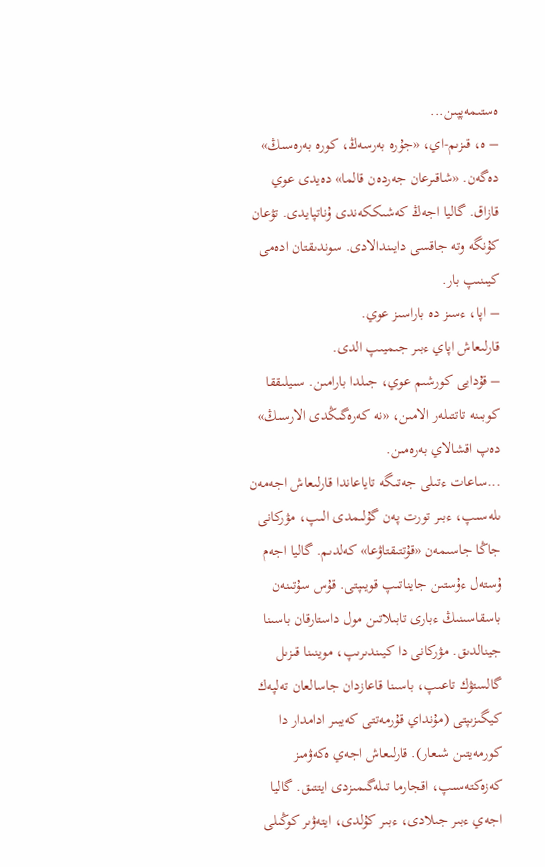ەستىمەپپىن...
– ە، قىزىم-اي، «جۇرە بەرسەڭ، كورە بەرەسىڭ» دەگەن. «شاقىرعان جەردەن قالما» دەيدى عوي قازاق. گاليا اجەڭ كەشىككەندى ۇناتپايدى. تۋعان كۇنگە وتە جاقسى دايىندالادى. سوندىقتان ادەمى كيىنىپ بار.
– اپا، ءسىز دە باراسىز عوي.
قارلىعاش اپاي ءبىر جىميىپ الدى.
– قۇدايى كورشىم عوي، جىلدا بارامىن. سىيلىققا كوبىنە تاتتىلەر الامىن، «نە كەرەگىڭدى الارسىڭ» دەپ اقشالاي بەرەمىن.
...ساعات ءتىلى جەتىگە تاياعاندا قارلىعاش اجەمەن ىلەسىپ، ءبىر تورت پەن گۇلىمدى الىپ، مۋركانى جاڭا جاسىمەن «قۇتتىقتاۋعا» كەلدىم. گاليا اجەم ۇستەل ءۇستىن جايناتىپ قويىپتى. قۇس سۇتىنەن باسقاسىنىڭ ءبارى تابىلاتىن مول داستارقان باسىنا جينالدىق. مۋركانى دا كيىندىرىپ، موينىنا قىزىل گالستۋك تاعىپ، باسىنا قاعازدان جاسالعان تەلپەك كيگىزىپتى (مۇنداي قۇرمەتتى كەيبىر ادامدار دا كورمەيتىن شىعار). قارلىعاش اجەي ەكەۋمىز كەزەكتەسىپ، اقجارما تىلەگىمىزدى ايتتىق. گاليا اجەي ءبىر جىلادى، ءبىر كۇلدى، ايتەۋىر كوڭىلى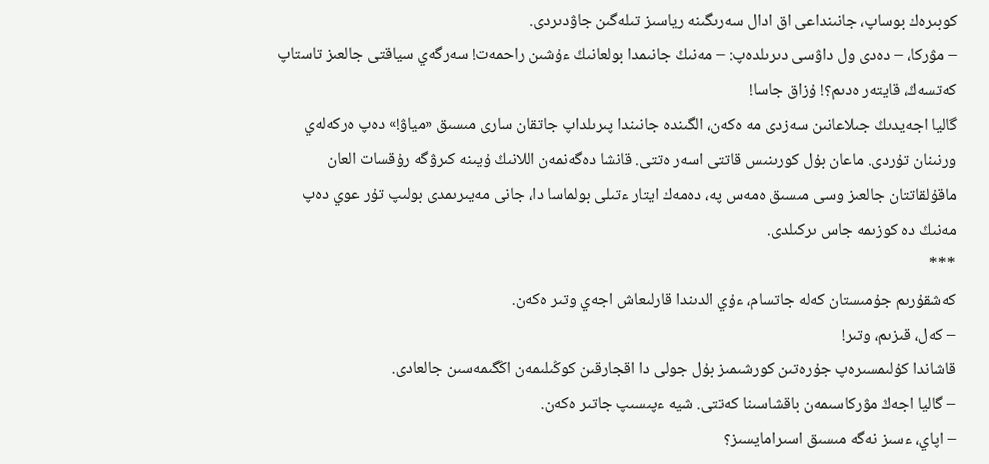كوبىرەك بوساپ، جانىنداعى اق ادال سەرىگىنە رياسىز تىلەگىن جاۋدىردى.
– مۋركا، – دەدى ول داۋسى دىرىلدەپ: – مەنىڭ جانىمدا بولعانىڭ ءۇشىن راحمەت! سەرگەي سياقتى جالعىز تاستاپ كەتسەڭ، قايتەر ەدىم؟! ۇزاق جاسا!
گاليا اجەيدىڭ جىلاعانىن سەزدى مە ەكەن، الگىندە جانىندا پىرىلداپ جاتقان سارى مىسىق «مياۋ!» دەپ ەركەلەي ورنىنان تۇردى. ماعان بۇل كورىنىس قاتتى اسەر ەتتى. قانشا دەگەنمەن اللانىڭ ۇيىنە كىرۋگە رۇقسات العان ماقۇلقاتتان جالعىز وسى مىسىق ەمەس پە، دەمەك ايتار ءتىلى بولماسا دا، جانى مەيىرىمدى بولىپ تۇر عوي دەپ مەنىڭ دە كوزىمە جاس ىركىلدى.
***
كەشقۇرىم جۇمىستان كەلە جاتسام، ءۇي الدىندا قارلىعاش اجەي وتىر ەكەن.
– كەل، قىزىم، وتىر!
قاشاندا كۇلىمسىرەپ جۇرەتىن كورشىمىز بۇل جولى دا اقجارقىن كوڭىلىمەن اڭگىمەسىن جالعادى.
– گاليا اجەڭ مۋركاسىمەن باقشاسىنا كەتتى. شيە ءپىسىپ جاتىر ەكەن.
– اپاي، ءسىز نەگە مىسىق اسىرامايسىز؟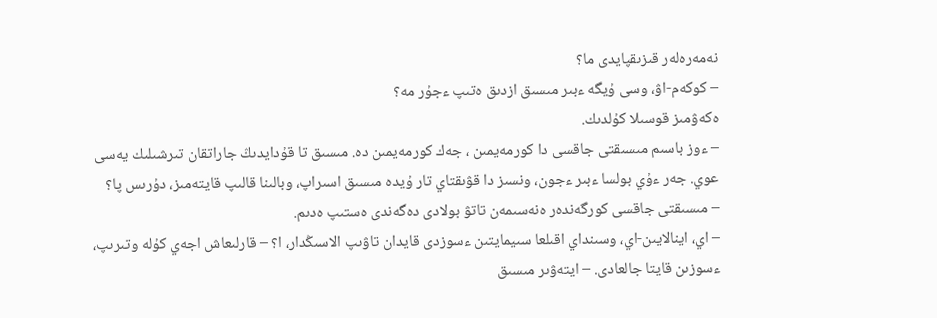نەمەرەلەر قىزىقپايدى ما؟
– كوكەم-اۋ، وسى ۇيگە ءبىر مىسىق ازدىق ەتىپ ءجۇر مە؟
ەكەۋمىز قوسىلا كۇلدىك.
– ءوز باسىم مىسىقتى جاقسى دا كورمەيمىن ، جەك كورمەيمىن دە. مىسىق تا قۇدايدىڭ جاراتقان تىرشىلىك يەسى عوي. جەر ءۇي بولسا ءبىر ءجون، ونسىز دا قۋىقتاي تار ۇيدە مىسىق اسىراپ، وبالىنا قالىپ قايتەمىز، دۇرىس پا؟
– مىسىقتى جاقسى كورگەندەر ەنەسىمەن تاتۋ بولادى دەگەندى ەستىپ ەدىم.
– اي، اينالايىن-اي، وسىنداي اقىلعا سىيمايتىن ءسوزدى قايدان تاۋىپ الاسىڭدار، ا؟ – قارلىعاش اجەي كۇلە وتىرىپ، ءسوزىن قايتا جالعادى. – ايتەۋىر مىسىق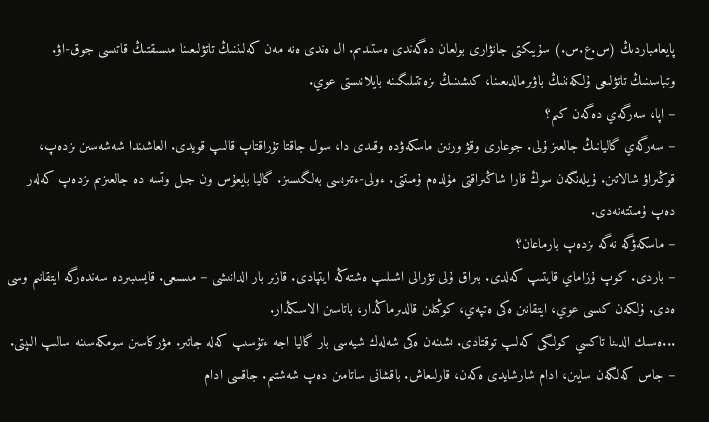پايعامباردىڭ (س.ع.س.) سۇيىكتى جانۋارى بولعان دەگەندى ەستىدىم. ال ەندى ەنە مەن كەلىننىڭ تاتۋلىعىنا مىسىقتىڭ قاتىسى جوق-اۋ. وتباسىنىڭ تاتۋلىعى ۇلكەننىڭ باۋىرمالدىعىنا، كىشىنىڭ ىزەتتىلىگىنە بايلانىستى عوي.
– اپا، سەرگەي دەگەن كىم؟
– سەرگەي گاليانىڭ جالعىز ۇلى. جوعارى وقۋ ورنىن ماسكەۋدە وقىدى دا، سول جاقتا تۇراقتاپ قالىپ قويدى. العاشىندا شەشەسىن ىزدەپ، قوڭىراۋ شالاتىن. ۇيلەنگەن سوڭ قارا شاڭىراقتى مۇلدەم ۇمىتتى. ءولى-ءتىرىسى بەلگىسىز. گاليا بايعۇس ون جىل وتسە دە جالعىزىم ىزدەپ كەلەر دەپ ۇمىتتەنەدى.
– ماسكەۋگە نەگە ىزدەپ بارماعان؟
– باردى. كوپ ۇزاماي قايتىپ كەلدى. بىراق ۇلى تۋرالى اشىلىپ ەشتەڭە ايتپادى. قازىر بار الدانىشى – مىسىعى. قايسىبىردە سەندەرگە ايتقانىم وسى ەدى. ۇلكەن كىسى عوي، ايتقانىن ەكى ەتپەي، كوڭىلىن قالدىرماڭدار، باتاسىن الاسىڭدار.
...ەسىك الدىنا تاكسي كولىگى كەلىپ توقتادى. ىشىنەن ەكى شەلەك شيەسى بار گاليا اجە ءتۇسىپ كەلە جاتىر. مۋركاسىن سومكەسىنە سالىپ الىپتى.
– جاس كەلگەن سايىن، ادام شارشايدى ەكەن، قارلىعاش. باقشانى ساتامىن دەپ شەشتىم. جاقسى ادام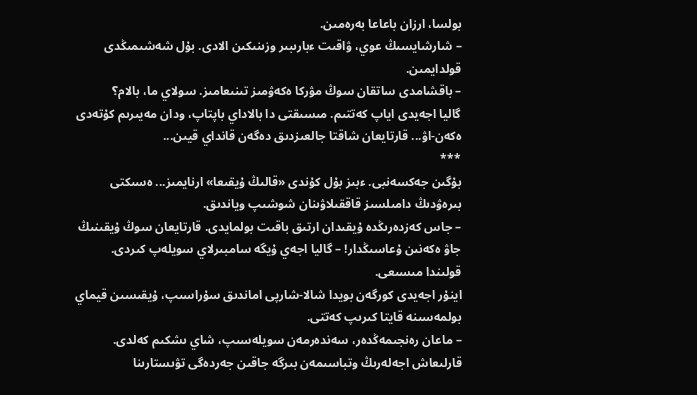بولسا، ارزان باعاعا بەرەمىن.
– شارشايسىڭ عوي، ۋاقىت ءبارىبىر وزىنىكىن الادى. بۇل شەشىمىڭدى قولدايمىن.
– باقشامدى ساتقان سوڭ مۋركا ەكەۋمىز تىنىعامىز. سولاي ما، بالام؟
گاليا اجەيدى اياپ كەتتىم. مىسىقتى دا بالاداي باپتاپ، ودان مەيىرىم كۇتەدى ەكەن-اۋ... قارتايعان شاقتا جالعىزدىق دەگەن قانداي قيىن...
***
بۇگىن جەكسەنبى. ءبىز بۇل كۇندى «قالىڭ ۇيقىعا» ارنايمىز... ەسىكتى بىرەۋدىڭ دامىلسىز قاققىلاۋىنان شوشىپ وياندىق.
– جاس كەزدەرىڭدە ۇيقىدان ارتىق باقىت بولمايدى. قارتايعان سوڭ ۇيقىنىڭ جاۋ ەكەنىن ۇعاسىڭدار! – گاليا اجەي ۇيگە سامبىرلاي سويلەپ كىردى. قولىندا مىسىعى.
اينۇر اجەيدى كورگەن بويدا شالا-شارپى اماندىق سۇراسىپ، ۇيقىسىن قيماي بولمەسىنە قايتا كىرىپ كەتتى.
– ماعان رەنجىمەڭدەر، سەندەرمەن سويلەسىپ، شاي ىشكىم كەلدى. قارلىعاش اجەلەرىڭ وتباسىمەن بىرگە جاقىن جەردەگى تۋىستارىنا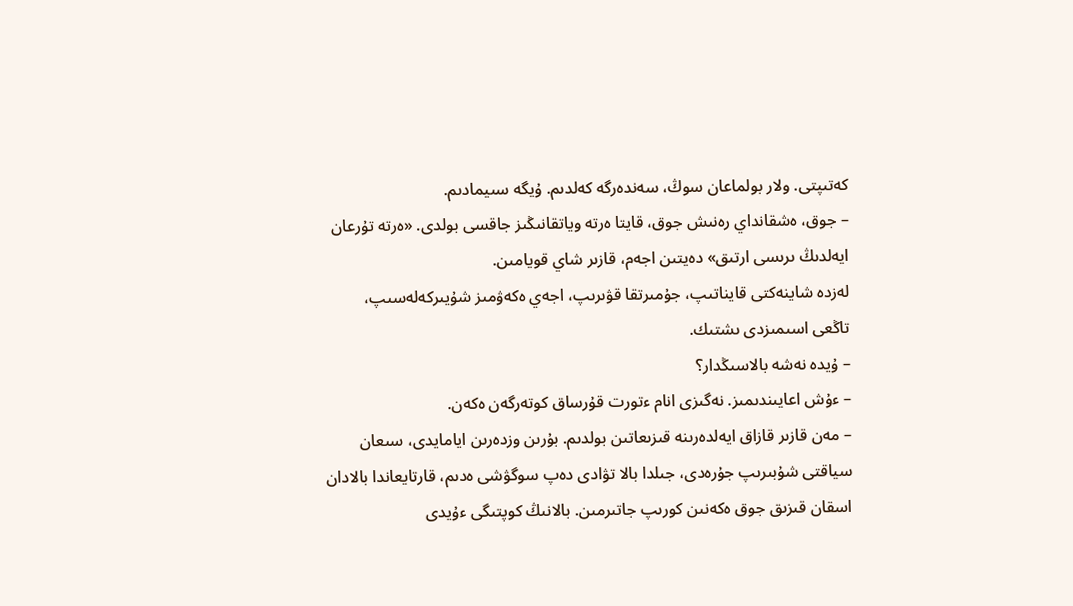كەتىپتى. ولار بولماعان سوڭ، سەندەرگە كەلدىم. ۇيگە سىيمادىم.
– جوق، ەشقانداي رەنىش جوق، قايتا ەرتە وياتقانىڭىز جاقسى بولدى. «ەرتە تۇرعان ايەلدىڭ ىرىسى ارتىق» دەيتىن اجەم، قازىر شاي قويامىن.
لەزدە شاينەكتى قايناتىپ، جۇمىرتقا قۋىرىپ، اجەي ەكەۋمىز شۇيىركەلەسىپ، تاڭعى اسىمىزدى ىشتىك.
– ۇيدە نەشە بالاسىڭدار؟
– ءۇش اعايىندىمىز. نەگىزى انام ءتورت قۇرساق كوتەرگەن ەكەن.
– مەن قازىر قازاق ايەلدەرىنە قىزىعاتىن بولدىم. بۇرىن وزدەرىن ايامايدى، سىعان سياقتى شۇبىرىپ جۇرەدى، جىلدا بالا تۋادى دەپ سوگۋشى ەدىم، قارتايعاندا بالادان اسقان قىزىق جوق ەكەنىن كورىپ جاتىرمىن. بالانىڭ كوپتىگى ءۇيدى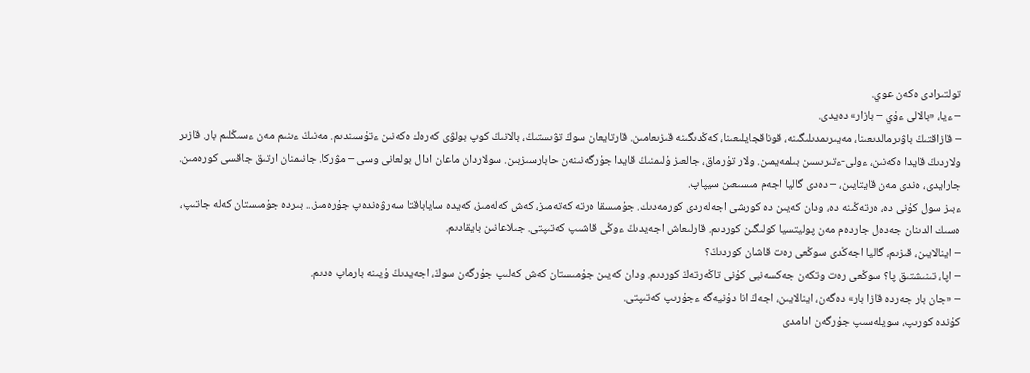تولتىرادى ەكەن عوي.
– ءيا، «بالالى ءۇي – بازار» دەيدى.
– قازاقتىڭ باۋىرمالدىعىنا، مەيىرىمدىلىگىنە، قوناقجايلىعىنا، كەڭدىگىنە قىزىعامىن. قارتايعان سوڭ تۋىستىڭ، بالانىڭ كوپ بولۋى كەرەك ەكەنىن ءتۇسىندىم. مەنىڭ ءىنىم مەن ءسىڭلىم بار. قازىر ولاردىڭ قايدا ەكەنىن، ءولى-ءتىرىسىن بىلمەيمىن. ولار تۇرماق، جالعىز ۇلىمنىڭ قايدا جۇرگەنىنەن حابارسىزبىن. سولاردان ماعان ادال بولعانى وسى – مۋركا. جانىمنان ارتىق جاقسى كورەمىن. جارايدى، ەندى مەن قايتايىن، – دەدى گاليا اجەم مىسىعىن سيپاپ.
ءبىز سول كۇنى دە، ەرتەڭىنە دە، ودان كەيىن دە كورشى اجەلەردى كورمەدىك. جۇمىسقا ەرتە كەتەمىز، كەش كەلەمىز، كەيدە ساياباقتا سەرۋەندەپ جۇرەمىز... بىردە جۇمىستان كەلە جاتىپ، ەسىك الدىنان جەدەل جاردەم مەن پوليتسيا كولىگىن كوردىم. قارلىعاش اجەيدىڭ ءوڭى قاشىپ كەتىپتى. جىلاعانىن بايقادىم.
– اينالايىن، قىزىم، گاليا اجەڭدى سوڭعى رەت قاشان كوردىڭ؟
– اپا، تىنىشتىق پا؟ سوڭعى رەت وتكەن جەكسەنبى كۇنى تاڭەرتەڭ كوردىم. ودان كەيىن جۇمىستان كەش كەلىپ جۇرگەن سوڭ، اجەيدىڭ ۇيىنە بارماپ ەدىم.
– «جان بار جەردە قازا بار» دەگەن، اينالايىن، اجەڭ انا دۇنيەگە ءجۇرىپ كەتىپتى.
كۇندە كورىپ، سويلەسىپ جۇرگەن ادامدى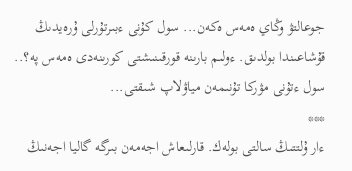جوعالتۋ وڭاي ەمەس ەكەن... سول كۇنى ءبىرتۇرلى ۇرەيدىڭ قۇشاعىندا بولدىق. ءولىم بارىنە قورقىنىشتى كورىنەدى ەمەس پە؟.. سول ءتۇنى مۋركا تۇنىمەن مياۋلاپ شىقتى...
***
ءار ۇلتتىڭ سالتى بولەك. قارلىعاش اجەمەن بىرگە گاليا اجەنىڭ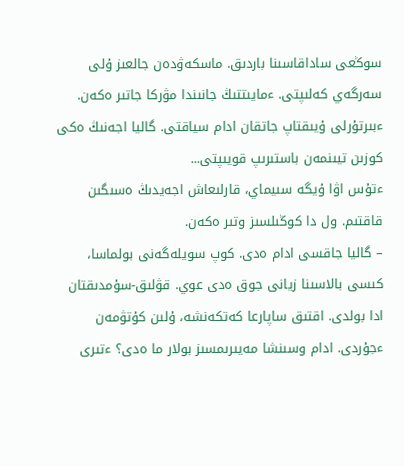سوڭعى ساداقاسىنا باردىق. ماسكەۋدەن جالعىز ۇلى سەرگەي كەلىپتى. ءمايىتتىڭ جانىندا مۋركا جاتىر ەكەن. ءبىرتۇرلى ۇيىقتاپ جاتقان ادام سياقتى. گاليا اجەنىڭ ەكى كوزىن تيىنمەن باستىرىپ قويىپتى...
ءتۇس اۋا ۇيگە سىيماي، قارلىعاش اجەيدىڭ ەسىگىن قاقتىم. ول دا كوڭىلسىز وتىر ەكەن.
– گاليا جاقسى ادام ەدى. كوپ سويلەگەنى بولماسا، كىسى بالاسىنا زيانى جوق ەدى عوي. قۋلىق-سۇمدىقتان ادا بولدى. اقتىق ساپارعا كەتكەنشە، ۇلىن كۇتۋمەن ءجۇردى. ادام وسىنشا مەيىرىمسىز بولار ما ەدى؟ ءتىرى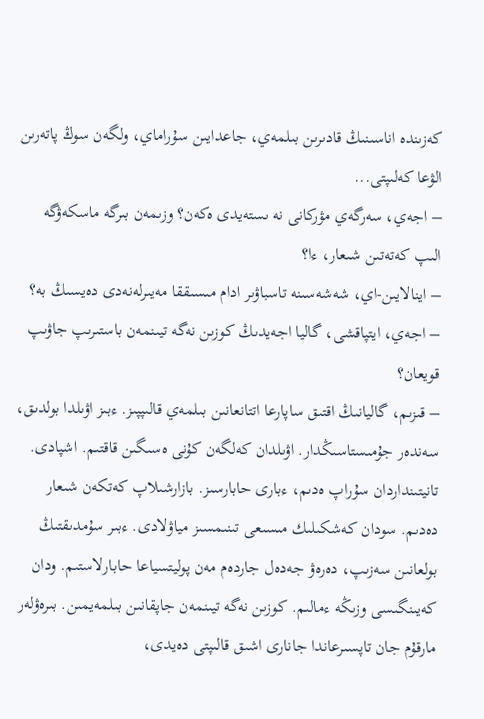كەزىندە اناسىنىڭ قادىرىن بىلمەي، جاعدايىن سۇراماي، ولگەن سوڭ پاتەرىن الۋعا كەلىپتى...
– اجەي، سەرگەي مۋركانى نە ىستەيدى ەكەن؟ وزىمەن بىرگە ماسكەۋگە الىپ كەتەتىن شىعار، ءا؟
– اينالايىن-اي، شەشەسىنە تاسباۋىر ادام مىسىققا مەيىرلەنەدى دەيسىڭ بە؟
– اجەي، ايتپاقشى، گاليا اجەيدىڭ كوزىن نەگە تيىنمەن باستىرىپ جاۋىپ قويعان؟
– قىزىم، گاليانىڭ اقتىق ساپارعا اتتانعانىن بىلمەي قالىپپىز. ءبىز اۋىلدا بولدىق، سەندەر جۇمىستاسىڭدار. اۋىلدان كەلگەن كۇنى ەسىگىن قاقتىم. اشپادى. تانيتىنداردان سۇراپ ەدىم، ءبارى حابارسىز. بازارشىلاپ كەتكەن شىعار دەدىم. سودان كەشكىلىك مىسىعى تىنىمسىز مياۋلادى. ءبىر سۇمدىقتىڭ بولعانىن سەزىپ، دەرەۋ جەدەل جاردەم مەن پوليتسياعا حابارلاستىم. ودان كەيىنگىسى وزىڭە ءمالىم. كوزىن نەگە تيىنمەن جاپقانىن بىلمەيمىن. بىرەۋلەر مارقۇم جان تاپسىرعاندا جانارى اشىق قالىپتى دەيدى،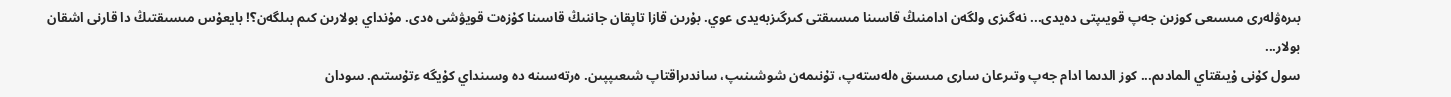بىرەۋلەرى مىسىعى كوزىن جەپ قويىپتى دەيدى... نەگىزى ولگەن ادامنىڭ قاسىنا مىسىقتى كىرگىزبەيدى عوي. بۇرىن قازا تاپقان جاننىڭ قاسىنا كۇزەت قويۋشى ەدى. مۇنداي بولارىن كىم بىلگەن؟! بايعۇس مىسىقتىڭ دا قارنى اشقان بولار...
سول كۇنى ۇيىقتاي المادىم... كوز الدىما ادام جەپ وتىرعان سارى مىسىق ەلەستەپ، تۇنىمەن شوشىنىپ، ساندىراقتاپ شىعىپپىن. ەرتەسىنە دە وسىنداي كۇيگە ءتۇستىم. سودان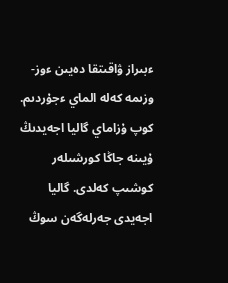ءبىراز ۋاقىتقا دەيىن ءوز-وزىمە كەلە الماي ءجۇردىم. كوپ ۇزاماي گاليا اجەيدىڭ ۇيىنە جاڭا كورشىلەر كوشىپ كەلدى. گاليا اجەيدى جەرلەگەن سوڭ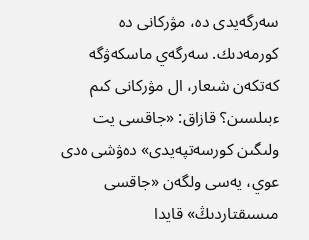سەرگەيدى دە، مۋركانى دە كورمەدىك. سەرگەي ماسكەۋگە كەتكەن شىعار، ال مۋركانى كىم ءبىلسىن؟ قازاق: «جاقسى يت ولىگىن كورسەتپەيدى» دەۋشى ەدى عوي، يەسى ولگەن «جاقسى مىسىقتاردىڭ» قايدا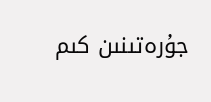جۇرەتىنىن كىم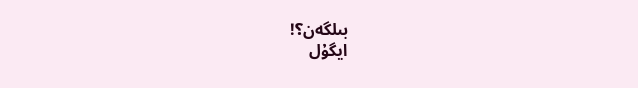بىلگەن؟!
ايگۇل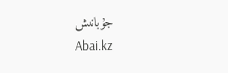جۇبانىش
Abai.kz